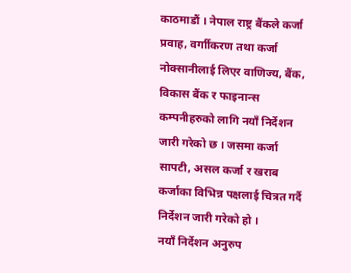काठमाडौं । नेपाल राष्ट्र बैंकले कर्जा प्रवाह, वर्गाीकरण तथा कर्जा नोक्सानीलाई लिएर वाणिज्य, बैंक, विकास बैंक र फाइनान्स कम्पनीहरुको लागि नयाँ निर्देशन जारी गरेको छ । जसमा कर्जा सापटी, असल कर्जा र खराब कर्जाका विभिन्न पक्षलाई चित्रत गर्दै निर्देशन जारी गरेको हो ।
नयाँ निर्देशन अनुरुप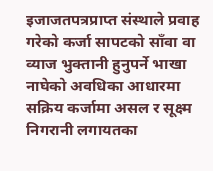इजाजतपत्रप्राप्त संस्थाले प्रवाह गरेको कर्जा सापटको साँवा वा व्याज भुक्तानी हुनुपर्ने भाखा नाघेको अवधिका आधारमा सक्रिय कर्जामा असल र सूक्ष्म निगरानी लगायतका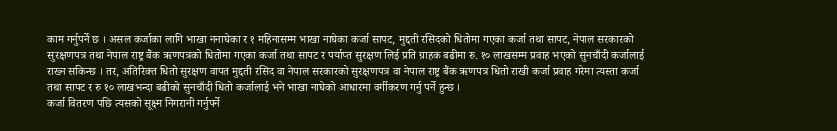काम गर्नुपर्ने छ । असल कर्जाका लागि भाखा ननाघेका र १ महिनासम्म भाखा नाघेका कर्जा सापट, मुद्दती रसिदको धितोमा गएका कर्जा तथा सापट, नेपाल सरकारको सुरक्षणपत्र तथा नेपाल राष्ट्र बैंक ऋणपत्रको धितोमा गएका कर्जा तथा सापट र पर्याप्त सुरक्षण लिई प्रति ग्राहक बढीमा रु. १० लाखसम्म प्रवाह भएको सुनचाँदी कर्जालाई राख्न सकिन्छ । तर, अतिरिक्त धितो सुरक्षण वापत मुद्दती रसिद वा नेपाल सरकारको सुरक्षणपत्र वा नेपाल राष्ट्र बैंक ऋणपत्र धितो राखी कर्जा प्रवाह गरेमा त्यस्ता कर्जा तथा सापट र रु १० लाखभन्दा बढीको सुनचाँदी धितो कर्जालाई भने भाखा नाघेको आधारमा वर्गीकरण गर्नु पर्ने हुन्छ ।
कर्जा वितरण पछि त्यसको सूक्ष्म निगरानी गर्नुपर्ने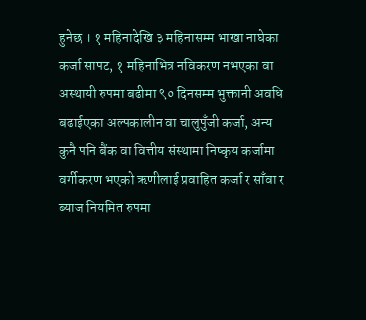हुनेछ । १ महिनादेखि ३ महिनासम्म भाखा नाघेका कर्जा सापट, १ महिनाभित्र नविकरण नभएका वा अस्थायी रुपमा बढीमा ९० दिनसम्म भुक्तानी अवधि बढाईएका अल्पकालीन वा चालुपुँजी कर्जा, अन्य कुनै पनि बैंक वा वित्तीय संस्थामा निष्कृय कर्जामा वर्गीकरण भएको ऋणीलाई प्रवाहित कर्जा र साँवा र ब्याज नियमित रुपमा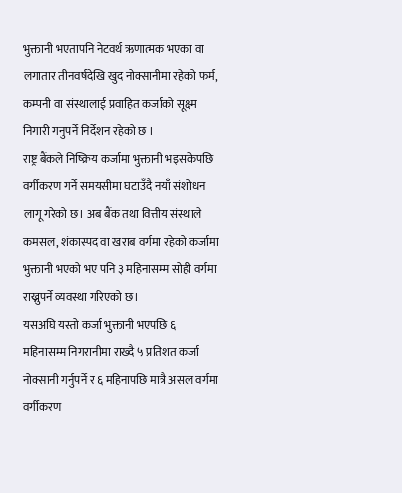भुक्तानी भएतापनि नेटवर्थ ऋणात्मक भएका वा लगातार तीनवर्षदेखि खुद नोक्सानीमा रहेको फर्म, कम्पनी वा संस्थालाई प्रवाहित कर्जाको सूक्ष्म निगारी गनुपर्ने निर्देशन रहेको छ ।
राष्ट्र बैंकले निष्क्रिय कर्जामा भुक्तानी भइसकेपछि वर्गीकरण गर्ने समयसीमा घटाउँदै नयाँ संशोधन लागू गरेको छ। अब बैंक तथा वित्तीय संस्थाले कमसल, शंकास्पद वा खराब वर्गमा रहेको कर्जामा भुक्तानी भएको भए पनि ३ महिनासम्म सोही वर्गमा राख्नुपर्ने व्यवस्था गरिएको छ।
यसअघि यस्तो कर्जा भुक्तानी भएपछि ६ महिनासम्म निगरानीमा राख्दै ५ प्रतिशत कर्जा नोक्सानी गर्नुपर्ने र ६ महिनापछि मात्रै असल वर्गमा वर्गीकरण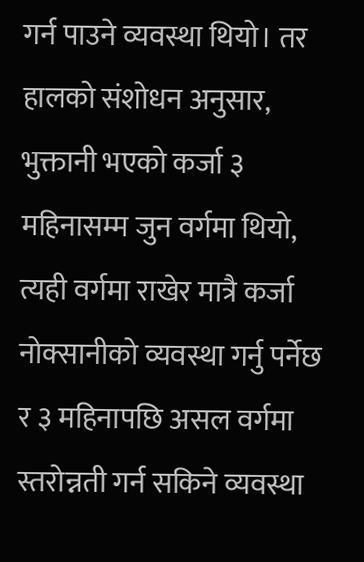गर्न पाउने व्यवस्था थियो। तर हालको संशोधन अनुसार, भुक्तानी भएको कर्जा ३ महिनासम्म जुन वर्गमा थियो, त्यही वर्गमा राखेर मात्रै कर्जा नोक्सानीको व्यवस्था गर्नु पर्नेछ र ३ महिनापछि असल वर्गमा स्तरोन्नती गर्न सकिने व्यवस्था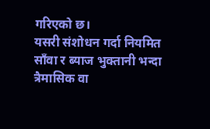गरिएको छ।
यसरी संशोधन गर्दा नियमित साँवा र ब्याज भुक्तानी भन्दा त्रैमासिक वा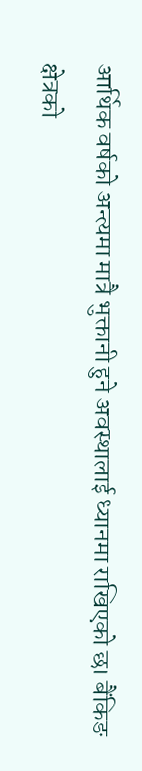आर्थिक वर्षको अन्त्यमा मात्रै भुक्तानी हुने अवस्थालाई ध्यानमा राखिएको छ। बैंकिङ क्षेत्रको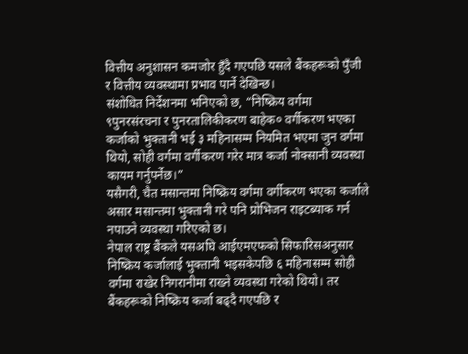वित्तीय अनुशासन कमजोर हुँदै गएपछि यसले बैंकहरूको पुँजी र वित्तीय व्यवस्थामा प्रभाव पार्ने देखिन्छ।
संशोधित निर्देशनमा भनिएको छ, “निष्क्रिय वर्गमा ९पुनरसंरचना र पुनरतालिकीकरण बाहेक० वर्गीकरण भएका कर्जाको भुक्तानी भई ३ महिनासम्म नियमित भएमा जुन वर्गमा थियो, सोही वर्गमा वर्गीकरण गरेर मात्र कर्जा नोक्सानी व्यवस्था कायम गर्नुपर्नेछ।”
यसैगरी, चैत मसान्तमा निष्क्रिय वर्गमा वर्गीकरण भएका कर्जाले असार मसान्तमा भुक्तानी गरे पनि प्रोभिजन राइटब्याक गर्न नपाउने व्यवस्था गरिएको छ।
नेपाल राष्ट्र बैंकले यसअघि आईएमएफको सिफारिसअनुसार निष्क्रिय कर्जालाई भुक्तानी भइसकेपछि ६ महिनासम्म सोही वर्गमा राखेर निगरानीमा राख्ने व्यवस्था गरेको थियो। तर बैंकहरूको निष्क्रिय कर्जा बढ्दै गएपछि र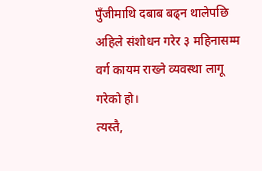पुँजीमाथि दबाब बढ्न थालेपछि अहिले संशोधन गरेर ३ महिनासम्म वर्ग कायम राख्ने व्यवस्था लागू गरेको हो।
त्यस्तै,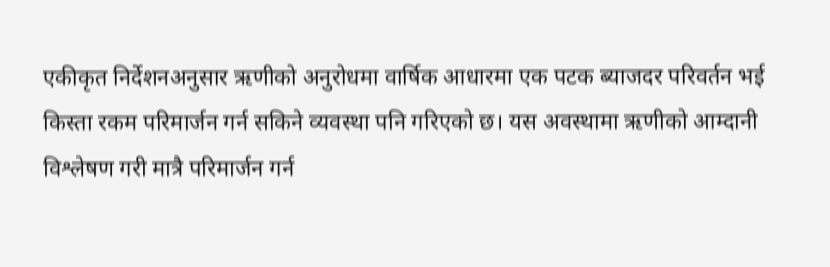एकीकृत निर्देशनअनुसार ऋणीको अनुरोधमा वार्षिक आधारमा एक पटक ब्याजदर परिवर्तन भई किस्ता रकम परिमार्जन गर्न सकिने व्यवस्था पनि गरिएको छ। यस अवस्थामा ऋणीको आम्दानी विश्लेषण गरी मात्रै परिमार्जन गर्न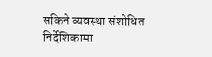सकिने व्यवस्था संशोधित निर्देशिकामा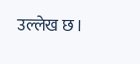उल्लेख छ।